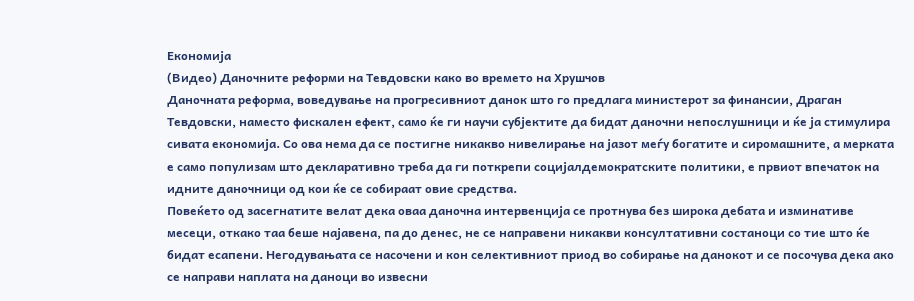Економија
(Видео) Даночните реформи на Тевдовски како во времето на Хрушчов
Даночната реформа, воведување на прогресивниот данок што го предлага министерот за финансии, Драган Тевдовски, наместо фискален ефект, само ќе ги научи субјектите да бидат даночни непослушници и ќе ја стимулира сивата економија. Со ова нема да се постигне никакво нивелирање на јазот меѓу богатите и сиромашните, а мерката е само популизам што декларативно треба да ги поткрепи социјалдемократските политики, е првиот впечаток на идните даночници од кои ќе се собираат овие средства.
Повеќето од засегнатите велат дека оваа даночна интервенција се протнува без широка дебата и изминативе месеци, откако таа беше најавена, па до денес, не се направени никакви консултативни состаноци со тие што ќе бидат есапени. Негодувањата се насочени и кон селективниот приод во собирање на данокот и се посочува дека ако се направи наплата на даноци во извесни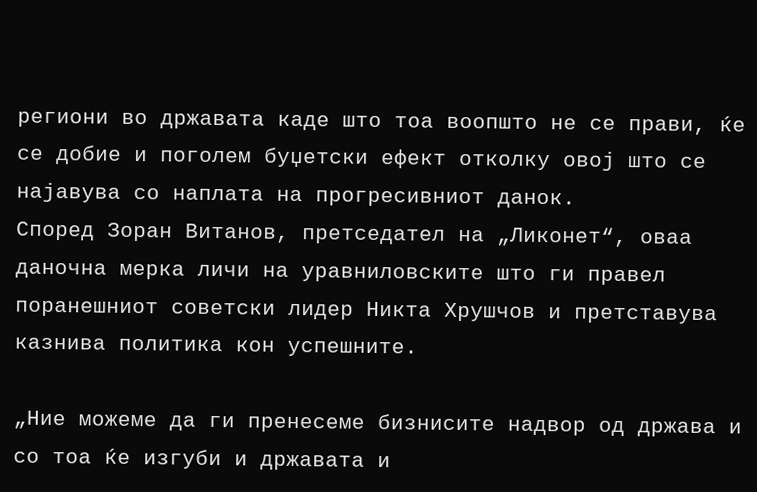региони во државата каде што тоа воопшто не се прави, ќе се добие и поголем буџетски ефект отколку овој што се најавува со наплата на прогресивниот данок.
Според Зоран Витанов, претседател на „Ликонет“, оваа даночна мерка личи на уравниловските што ги правел поранешниот советски лидер Никта Хрушчов и претставува казнива политика кон успешните.

„Ние можеме да ги пренесеме бизнисите надвор од држава и со тоа ќе изгуби и државата и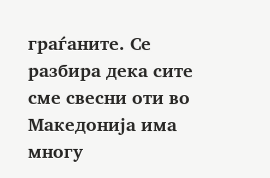граѓаните. Се разбира дека сите сме свесни оти во Македонија има многу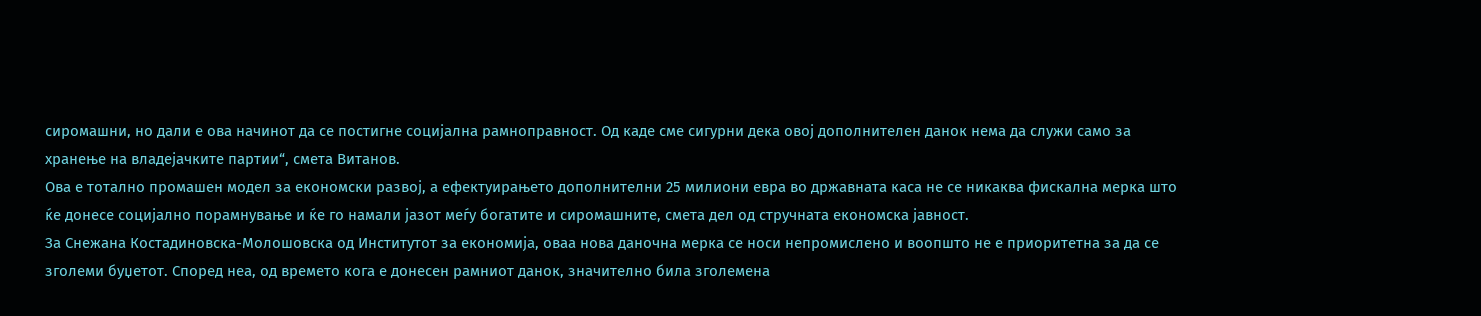сиромашни, но дали е ова начинот да се постигне социјална рамноправност. Од каде сме сигурни дека овој дополнителен данок нема да служи само за хранење на владејачките партии“, смета Витанов.
Ова е тотално промашен модел за економски развој, а ефектуирањето дополнителни 25 милиони евра во државната каса не се никаква фискална мерка што ќе донесе социјално порамнување и ќе го намали јазот меѓу богатите и сиромашните, смета дел од стручната економска јавност.
За Снежана Костадиновска-Молошовска од Институтот за економија, оваа нова даночна мерка се носи непромислено и воопшто не е приоритетна за да се зголеми буџетот. Според неа, од времето кога е донесен рамниот данок, значително била зголемена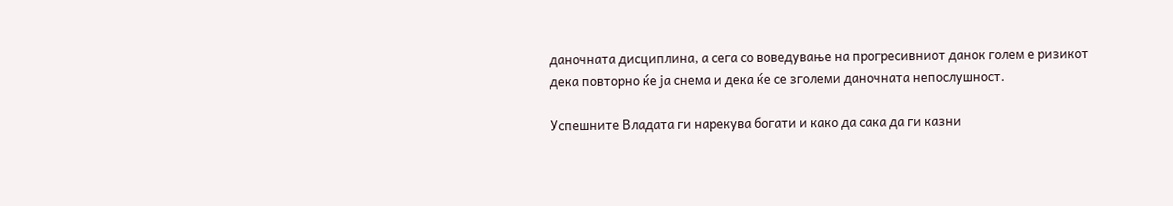даночната дисциплина, а сега со воведување на прогресивниот данок голем е ризикот дека повторно ќе ја снема и дека ќе се зголеми даночната непослушност.

Успешните Владата ги нарекува богати и како да сака да ги казни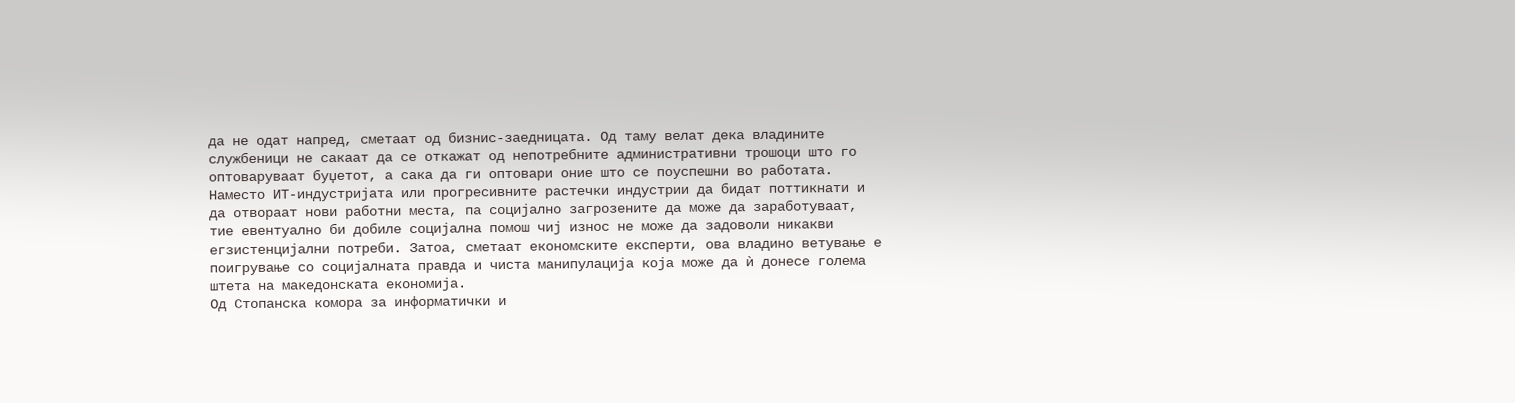да не одат напред, сметаат од бизнис-заедницата. Од таму велат дека владините службеници не сакаат да се откажат од непотребните административни трошоци што го оптоваруваат буџетот, а сака да ги оптовари оние што се поуспешни во работата.
Наместо ИТ-индустријата или прогресивните растечки индустрии да бидат поттикнати и да отвораат нови работни места, па социјално загрозените да може да заработуваат, тие евентуално би добиле социјална помош чиј износ не може да задоволи никакви егзистенцијални потреби. Затоа, сметаат економските експерти, ова владино ветување е поигрување со социјалната правда и чиста манипулација која може да ѝ донесе голема штета на македонската економија.
Од Стопанска комора за информатички и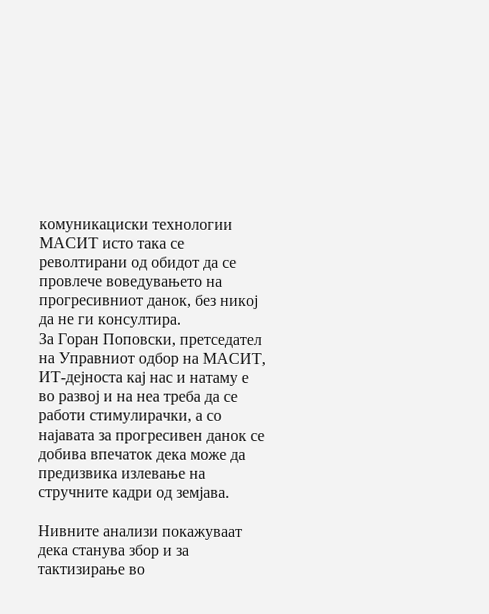комуникациски технологии МАСИТ исто така се револтирани од обидот да се провлече воведувањето на прогресивниот данок, без никој да не ги консултира.
За Горан Поповски, претседател на Управниот одбор на МАСИТ, ИТ-дејноста кај нас и натаму е во развој и на неа треба да се работи стимулирачки, а со најавата за прогресивен данок се добива впечаток дека може да предизвика излевање на стручните кадри од земјава.

Нивните анализи покажуваат дека станува збор и за тактизирање во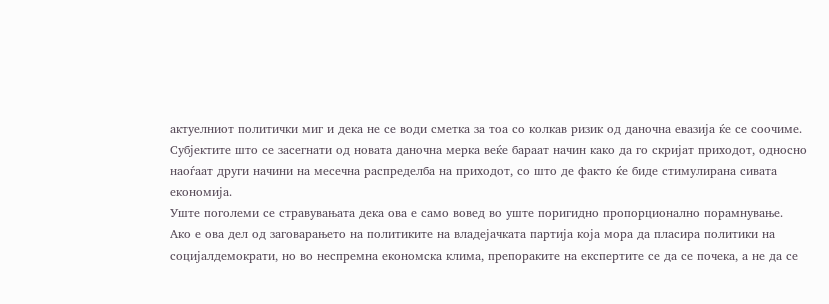актуелниот политички миг и дека не се води сметка за тоа со колкав ризик од даночна евазија ќе се соочиме.
Субјектите што се засегнати од новата даночна мерка веќе бараат начин како да го скријат приходот, односно наоѓаат други начини на месечна распределба на приходот, со што де факто ќе биде стимулирана сивата економија.
Уште поголеми се стравувањата дека ова е само вовед во уште поригидно пропорционално порамнување.
Ако е ова дел од заговарањето на политиките на владејачката партија која мора да пласира политики на социјалдемократи, но во неспремна економска клима, препораките на експертите се да се почека, а не да се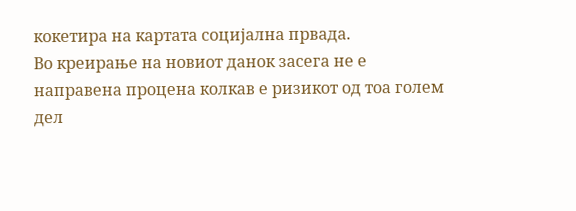кокетира на картата социјална првада.
Во креирање на новиот данок засега не е направена процена колкав е ризикот од тоа голем дел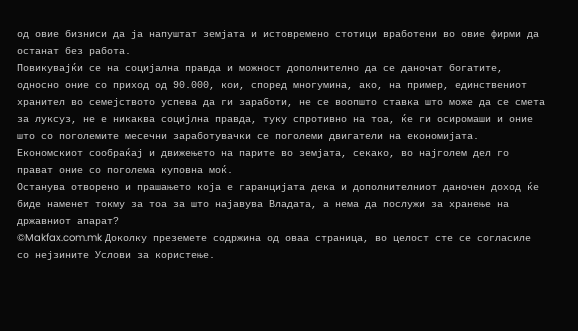од овие бизниси да ја напуштат земјата и истовремено стотици вработени во овие фирми да останат без работа.
Повикувајќи се на социјална правда и можност дополнително да се даночат богатите, односно оние со приход од 90.000, кои, според многумина, ако, на пример, единствениот хранител во семејството успева да ги заработи, не се воопшто ставка што може да се смета за луксуз, не е никаква социјлна правда, туку спротивно на тоа, ќе ги осиромаши и оние што со поголемите месечни заработувачки се поголеми двигатели на економијата. Економскиот сообраќај и движењето на парите во земјата, секако, во најголем дел го прават оние со поголема куповна моќ.
Останува отворено и прашањето која е гаранцијата дека и дополнителниот даночен доход ќе биде наменет токму за тоа за што најавува Владата, а нема да послужи за хранење на државниот апарат?
©Makfax.com.mk Доколку преземете содржина од оваа страница, во целост сте се согласиле со нејзините Услови за користење.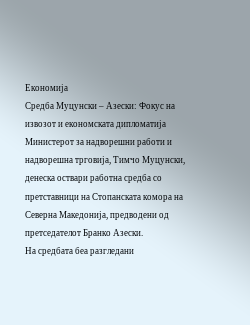Економија
Средба Муцунски – Aзески: Фокус на извозот и економската дипломатија
Министерот за надворешни работи и надворешна трговија, Тимчо Муцунски, денеска оствари работна средба со претставници на Стопанската комора на Северна Македонија, предводени од претседателот Бранко Азески.
На средбата беа разгледани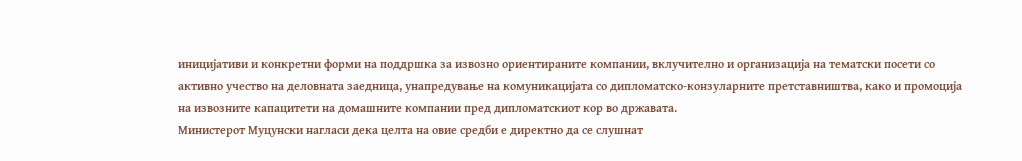иницијативи и конкретни форми на поддршка за извозно ориентираните компании, вклучително и организација на тематски посети со активно учество на деловната заедница, унапредување на комуникацијата со дипломатско-конзуларните претставништва, како и промоција на извозните капацитети на домашните компании пред дипломатскиот кор во државата.
Министерот Муцунски нагласи дека целта на овие средби е директно да се слушнат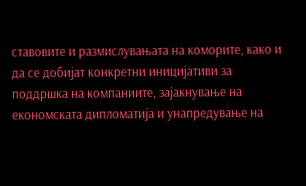ставовите и размислувањата на коморите, како и да се добијат конкретни иницијативи за поддршка на компаниите, зајакнување на економската дипломатија и унапредување на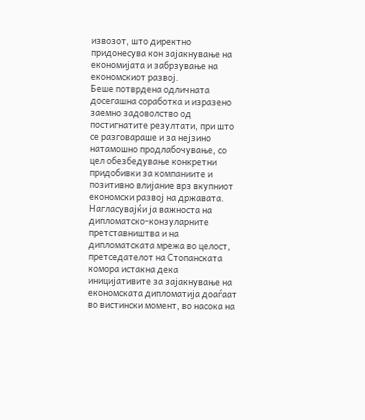извозот, што директно придонесува кон зајакнување на економијата и забрзување на економскиот развој.
Беше потврдена одличната досегашна соработка и изразено заемно задоволство од постигнатите резултати, при што се разговараше и за нејзино натамошно продлабочување, со цел обезбедување конкретни придобивки за компаниите и позитивно влијание врз вкупниот економски развој на државата.
Нагласувајќи ја важноста на дипломатско-конзуларните претставништва и на дипломатската мрежа во целост, претседателот на Стопанската комора истакна дека иницијативите за зајакнување на економската дипломатија доаѓаат во вистински момент, во насока на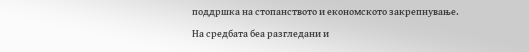поддршка на стопанството и економското закрепнување.
На средбата беа разгледани и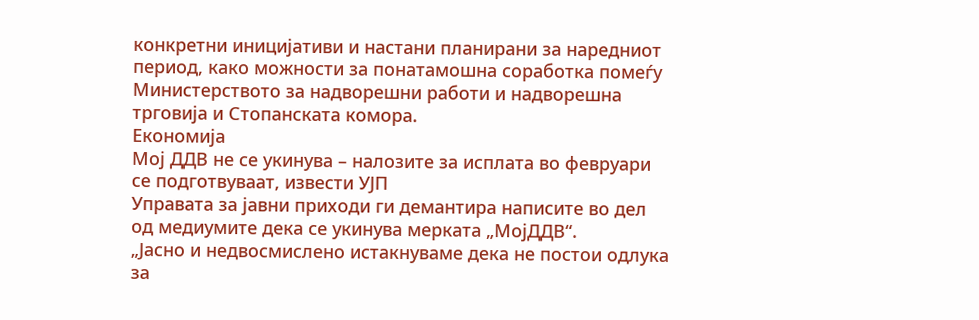конкретни иницијативи и настани планирани за наредниот период, како можности за понатамошна соработка помеѓу Министерството за надворешни работи и надворешна трговија и Стопанската комора.
Економија
Мој ДДВ не се укинува – налозите за исплата во февруари се подготвуваат, извести УЈП
Управата за јавни приходи ги демантира написите во дел од медиумите дека се укинува мерката „МојДДВ“.
„Јасно и недвосмислено истакнуваме дека не постои одлука за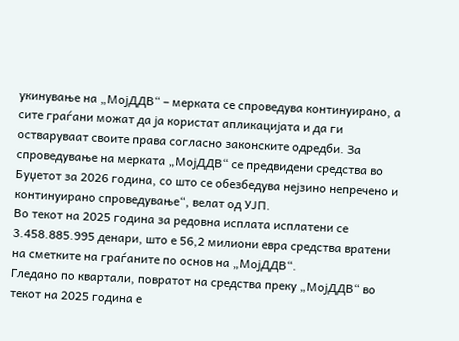укинување на „МојДДВ“ – мерката се спроведува континуирано, а сите граѓани можат да ја користат апликацијата и да ги остваруваат своите права согласно законските одредби. За спроведување на мерката „МојДДВ“ се предвидени средства во Буџетот за 2026 година, со што се обезбедува нејзино непречено и континуирано спроведување“, велат од УЈП.
Во текот на 2025 година за редовна исплата исплатени се 3.458.885.995 денари, што е 56,2 милиони евра средства вратени на сметките на граѓаните по основ на „МојДДВ“.
Гледано по квартали, повратот на средства преку „МојДДВ“ во текот на 2025 година е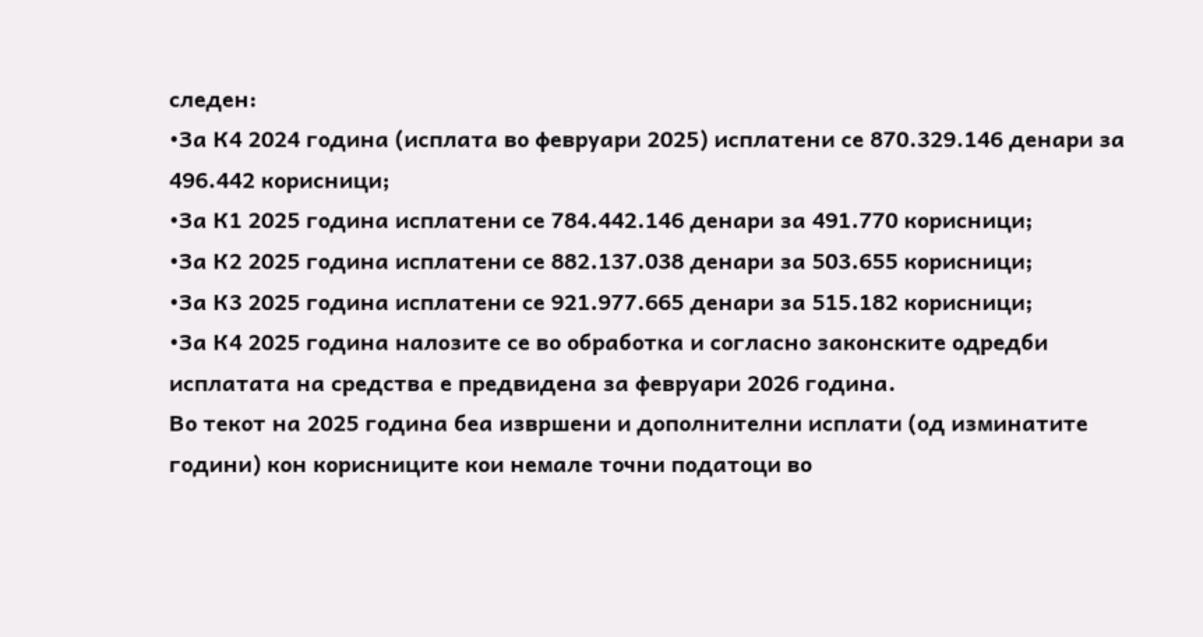следен:
•За К4 2024 година (исплата во февруари 2025) исплатени се 870.329.146 денари за 496.442 корисници;
•За К1 2025 година исплатени се 784.442.146 денари за 491.770 корисници;
•За К2 2025 година исплатени се 882.137.038 денари за 503.655 корисници;
•За К3 2025 година исплатени се 921.977.665 денари за 515.182 корисници;
•За К4 2025 година налозите се во обработка и согласно законските одредби исплатата на средства е предвидена за февруари 2026 година.
Во текот на 2025 година беа извршени и дополнителни исплати (од изминатите години) кон корисниците кои немале точни податоци во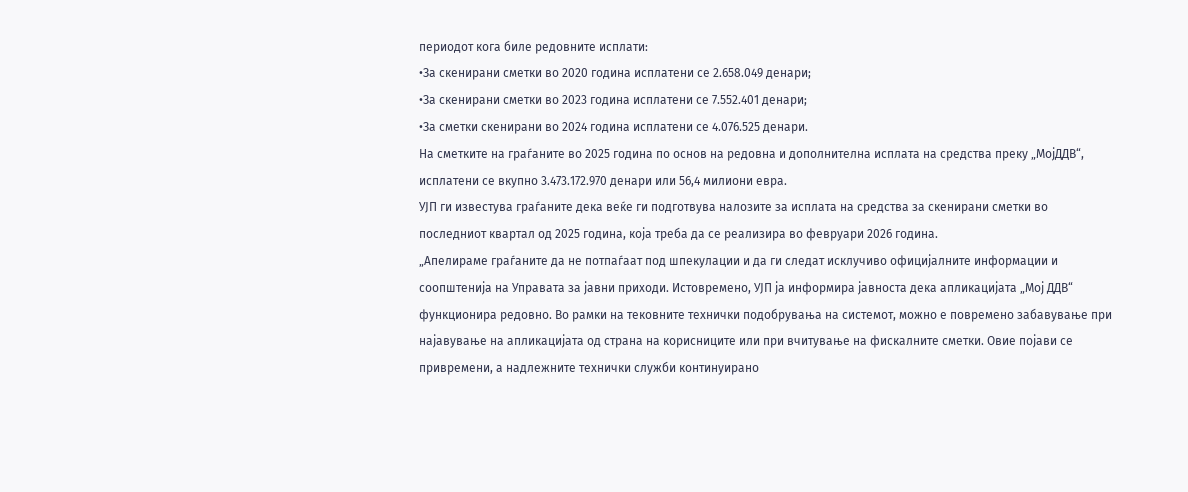периодот кога биле редовните исплати:
•За скенирани сметки во 2020 година исплатени се 2.658.049 денари;
•За скенирани сметки во 2023 година исплатени се 7.552.401 денари;
•За сметки скенирани во 2024 година исплатени се 4.076.525 денари.
На сметките на граѓаните во 2025 година по основ на редовна и дополнителна исплата на средства преку „МојДДВ“, исплатени се вкупно 3.473.172.970 денари или 56,4 милиони евра.
УЈП ги известува граѓаните дека веќе ги подготвува налозите за исплата на средства за скенирани сметки во последниот квартал од 2025 година, која треба да се реализира во февруари 2026 година.
„Апелираме граѓаните да не потпаѓаат под шпекулации и да ги следат исклучиво официјалните информации и соопштенија на Управата за јавни приходи. Истовремено, УЈП ја информира јавноста дека апликацијата „Мој ДДВ“ функционира редовно. Во рамки на тековните технички подобрувања на системот, можно е повремено забавување при најавување на апликацијата од страна на корисниците или при вчитување на фискалните сметки. Овие појави се привремени, а надлежните технички служби континуирано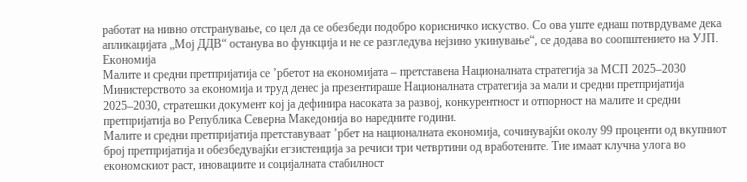работат на нивно отстранување, со цел да се обезбеди подобро корисничко искуство. Со ова уште еднаш потврдуваме дека апликацијата „Мој ДДВ“ останува во функција и не се разгледува нејзино укинување“, се додава во соопштението на УЈП.
Економија
Малите и средни претпријатија се ’рбетот на економијата – претставена Националната стратегија за МСП 2025–2030
Министерството за економија и труд денес ја презентираше Националната стратегија за мали и средни претпријатија 2025–2030, стратешки документ кој ја дефинира насоката за развој, конкурентност и отпорност на малите и средни претпријатија во Република Северна Македонија во наредните години.
Малите и средни претпријатија претставуваат ’рбет на националната економија, сочинувајќи околу 99 проценти од вкупниот број претпријатија и обезбедувајќи егзистенција за речиси три четвртини од вработените. Тие имаат клучна улога во економскиот раст, иновациите и социјалната стабилност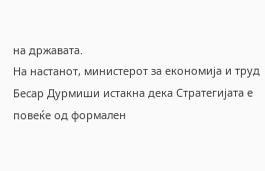на државата.
На настанот, министерот за економија и труд Бесар Дурмиши истакна дека Стратегијата е повеќе од формален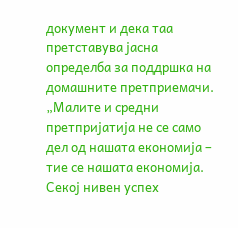документ и дека таа претставува јасна определба за поддршка на домашните претприемачи.
„Малите и средни претпријатија не се само дел од нашата економија – тие се нашата економија. Секој нивен успех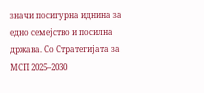значи посигурна иднина за едно семејство и посилна држава. Со Стратегијата за МСП 2025–2030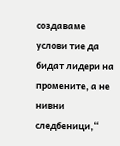создаваме услови тие да бидат лидери на промените, а не нивни следбеници,“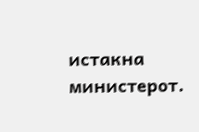истакна министерот.